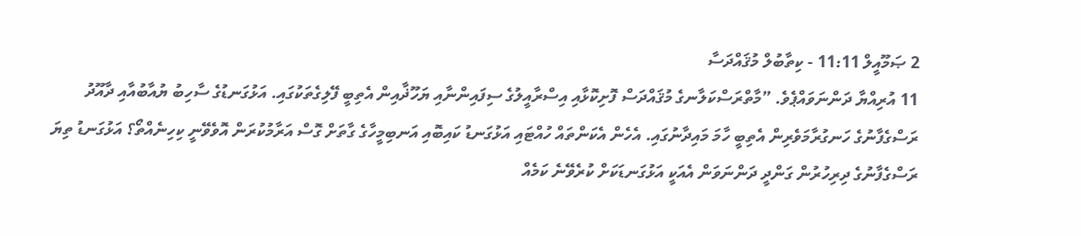2 ޞަމޫއީލް 11:11 - ކިތާބުލް މުޤައްދަސާ
11 އުރިއްޔާ ދަންނަވައްޕެވެ. ”މާތްރަސްކަލާނގެ މުޤައްދަސް ފޮށިކޮޅާއި އިސްރާއީލުގެ ސިފައިންނާއި ޔަހޫޛާއިން އެތިބީ ފޭލިގެތަކުގައި. އަޅުގަނޑުގެ ސާހިބު ޔުއާބުއާއި ދާއޫދު ރަސްގެފާނުގެ ހަނގުރާމަވެރިން އެތިބީ ހާމަ މައިދާނުގައި. އެހެން އެކަންތައް ހުއްޓައި އަޅުގަނޑު ކައިބޮއި އަނބިމީހާގެ ގާތަށް ގޮސް އަރާމުކުރަން އޮވެވޭނީ ކިހިނެއްތޯ؟ އަޅުގަނޑު ތިޔަ ރަސްގެފާނުގެ ދިރިހުރުން ގަންދީ ދަންނަވަން އެއަކީ އަޅުގަނޑަކަށް ކުރެވޭނެ ކަމެއް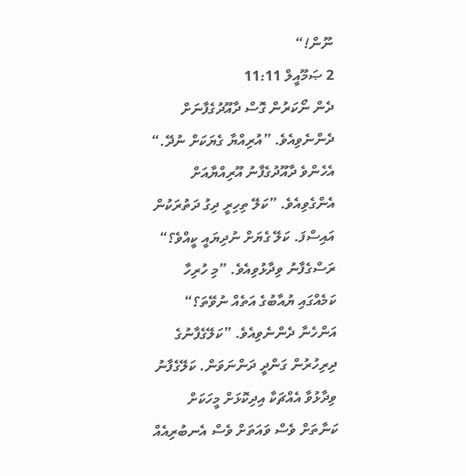ނޫން!“
2 ޞަމޫއީލް 11:11
ދެން ނޯކަރުން ގޮސް ދާއޫދުގެފާނަށް ދެންނެވިއެވެ. ”އުރިއްޔާ ގެޔަކަށް ނުދޭ.“ އެހެންވެ ދާއޫދުގެފާނު އޫރިއްޔާއަށް އެންގެވިއެވެ. ”ކަލޭ ތިހިރީ ދިގު ދަތުރަކުން އައިސްފަ. ކަލޭ ގެޔަށް ނުދިޔައީ ކީއްވެ؟“
ރަސްގެފާނު ވިދާޅުވިއެވެ. ”މި ހުރިހާ ކަމެއްގައި ޔުއާބުގެ އަތެއް ނުވޭތަ؟“ އަންހެނާ ދެންނެވިއެވެ. ”ކަލޭގެފާނުގެ ދިރިހުރުން ގަންދީ ދަންނަވަން. ކަލޭގެފާނު ވިދާޅުވާ އެއްޗަކާ އިދިކޮޅަށް މީހަކަށް ކަނާތަށް ވެސް ވައަތަށް ވެސް އެނބުރިއެއް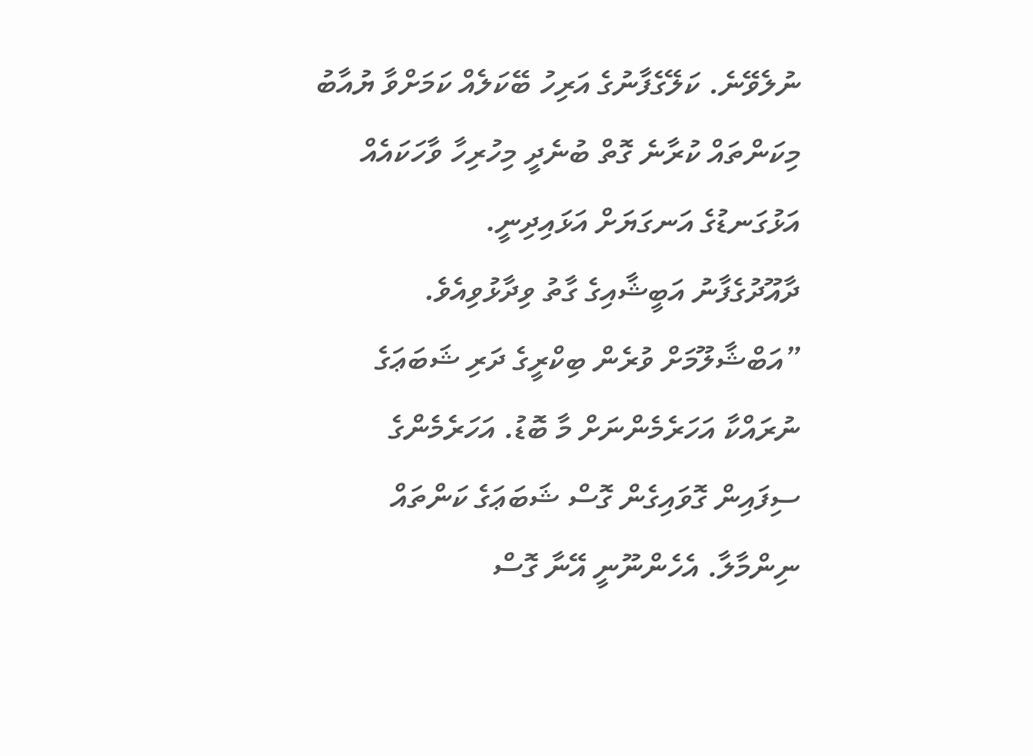ނުލެވޭނެ. ކަލޭގެފާނުގެ އަރިހު ބޭކަލެއް ކަމަށްވާ ޔުއާބު މިކަންތައް ކުރާނެ ގޮތް ބުނެދީ މިހުރިހާ ވާހަކައެއް އަޅުގަނޑުގެ އަނގަޔަށް އަޅައިދިނީ.
ދާއޫދުގެފާނު އަބީޝާއިގެ ގާތު ވިދާޅުވިއެވެ. ”އަބްޝާލޫމަށް ވުރެން ބިކްރީގެ ދަރި ޝަބަޢަގެ ނުރައްކާ އަހަރެމެންނަށް މާ ބޮޑު. އަހަރެމެންގެ ސިފައިން ގޮވައިގެން ގޮސް ޝަބަޢަގެ ކަންތައް ނިންމާލާ. އެހެންނޫނީ އޭނާ ގޮސް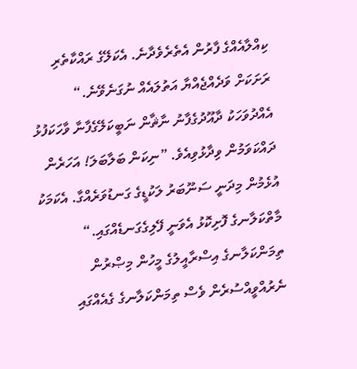ކިއްލާއެއްގެ ފާރުން އެތެރެވެދާނެ. އެކަލޭގެ ރައްކާތެރި ރަށަކަށް ވަދެއްޖެއްޔާ އަތުލައެއް ނުގަނެވޭނެ.“
އެއްދުވަހަކު ދާއޫދުގެފާނު ނާޘާން ނަބީކަލޭގެފާނާ ވާހަކަފުޅު ދައްކަވަމުން ވިދާޅުވިއެވެ. ”ނިކަން ބަލާބަލަ! އަހަރެން އުޅެމުން މިދަނީ ސަނޫބަރު ލަކުޑީގެ ގަނޑުވަރެއްގާ. އެކަމަކު މާތްކަލާނގެ ފޮށިކޮޅު އެވަނީ ފޭލިގެގަނޑެއްގައި.“
ތިމަންކަލާނގެ އިސްރާއީލުގެ މީހުން މިޞްރުން ނެރުއްވީއްސުރެން ވެސް ތިމަންކަލާނގެ ގެއެއްގައި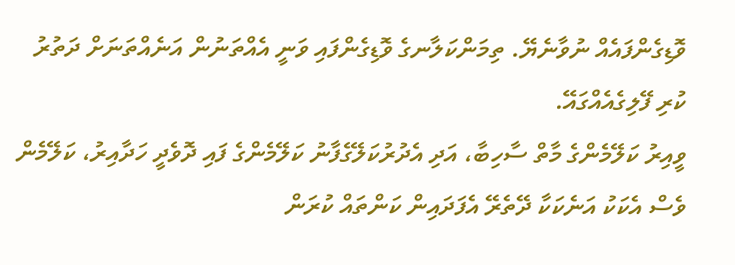ވޮޑިގެންފައެއް ނުވާނެޔޭ. ތިމަންކަލާނގެ ވޮޑިގެންފައި ވަނީ އެއްތަނުން އަނެއްތަނަށް ދަތުރު ކުރި ފޭލިގެއެއްގައޭ.
ވީއިރު ކަލޭމެންގެ މާތް ސާހިބާ، އަދި އެދުރުކަލޭގެފާނު ކަލޭމެންގެ ފައި ދޮވެދީ ހަދާއިރު، ކަލޭމެން ވެސް އެކަކު އަނެކަކާ ދޭތެރޭ އެފަދައިން ކަންތައް ކުރަން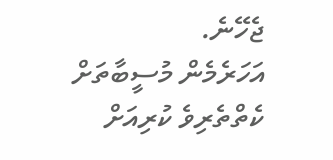ޖެހޭނެ.
އަހަރެމެން މުސީބާތަށް ކެތްތެރިވެ ކުރިއަށް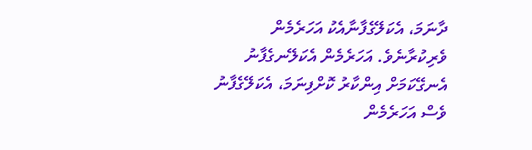ދާނަމަ، އެކަލޭގެފާނާއެކު އަހަރެމެން ވެރިކުރާނެވެ. އަހަރެމެން އެކަލޭނގެފާނު އެނގޭކަމަށް އިންކާރު ކޮށްފިނަމަ، އެކަލޭގެފާނު ވެސް އަހަރެމެން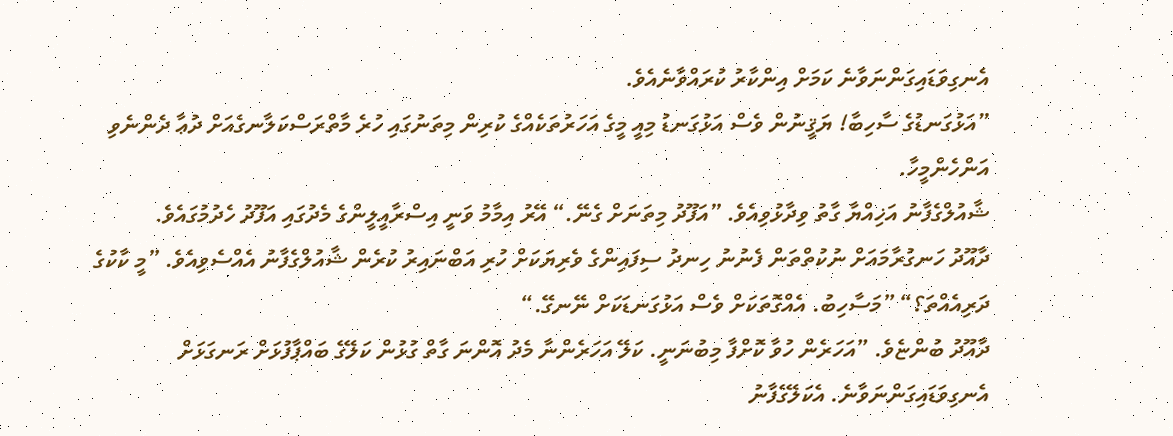އެނގިވަޑައިގަންނަވާނެ ކަމަށް އިންކާރު ކުރައްވާނެއެވެ.
”އަޅުގަނޑުގެ ސާހިބާ! ޔަޤީނުން ވެސް އަޅުގަނޑު މިއީ މީގެ އަހަރުތަކެއްގެ ކުރިން މިތަނުގައި ހުރެ މާތްރަސްކަލާނގެއަށް ދުޢާ ދެންނެވި އަންހެންމީހާ.
ޝާއުލްގެފާނު އަޚިއްޔާ ގާތު ވިދާޅުވިއެވެ. ”އަފޫދު މިތަނަށް ގެނޭ.“ އޭރު އިމާމު ވަނީ އިސްރާއީލީންގެ މެދުގައި އަފޫދު ހެދުމުގައެވެ.
ދާއޫދު ހަނގުރާމައަށް ނުކުތްތަން ފެނުނު ހިނދު ސިފައިންގެ ވެރިޔަކަށް ހުރި އަބްނައިރު ކުރެން ޝާއުލްގެފާނު އެއްސެވިއެވެ. ”މީ ކާކުގެ ދަރިއެއްތަ؟“ ”މަސާހިބު. އެއްގޮތަކަށް ވެސް އަޅުގަނޑަކަށް ނޭނގޭ.“
ދާއޫދު ބުންޏެވެ. ”އަހަރެން ހުވާ ކޮށްފާ މިބުނަނީ. ކަލޭ އަހަރެންނާ މެދު އޮންނަ ގާތް ގުޅުން ކަލޭގެ ބައްޕާފުޅަށް ރަނގަޅަށް އެނގިވަޑައިގަންނަވާނެ. އެކަލޭގެފާނު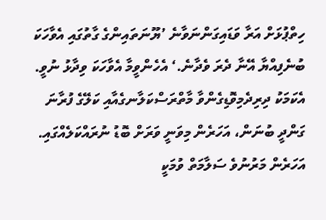ހިތްޕުޅަށް އަރާ ވަޑައިގަންނަވާނެ ’ޔޫނަތައިންގެ ގާތުގައި އެވާހަކަ ބުނެފިއްޔާ އޭނާ ދެރަ ވެދާނެ.‘ އެހެންވީމާ އެވާހަކަ ވިދާޅު ނުވީ. އެކަމަކު ދިރިދެމިވޮޑިގެންވާ މާތްރަސްކަލާނގެއާއި ކަލޭގެ ފުރާނަ ގަންދީ ބުނަން، އަހަރެން މިވަނީ ވަރަށް ބޮޑު ނުރައްކަލެއްގައި. އަހަރެން މަރުނުވެ ސަލާމަތް ވުމަކީ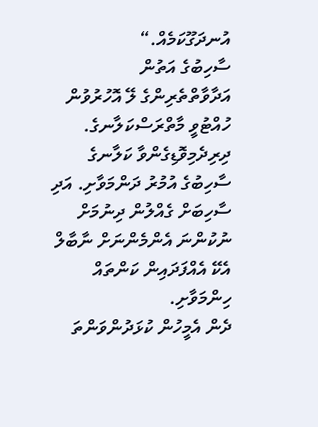އުނދަގޫކަމެއް.“
ސާހިބުގެ އަތުން އަދާވާތްތެރިންގެ ލޭ އޮހުރުވުން ހުއްޓުވީ މާތްރަސްކަލާނގެ. ދިރިދެމިވޮޑިގެންވާ ކަލާނގެ ސާހިބުގެ އުމުރު ދަންމަވާށި. އަދި ސާހިބަށް ގެއްލުން ދިނުމަށް ނުކުންނަ އެންމެންނަށް ނާބާލް އެކޭ އެއްފަދައިން ކަންތައް ހިންމަވާށި.
ދެން އެމީހުން ކުޅަދުންވަންތަ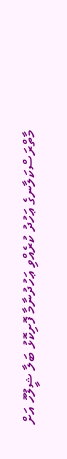މާތްރަސްކަލާނގެ ޢަހުދު ކުރެއްވި ޢަހުދުނާމާ ފޮށިކޮޅު ބަލާ ޝީލޫހު އަށް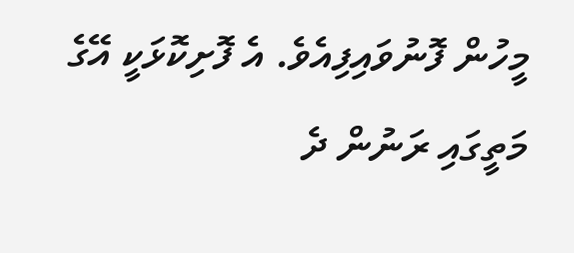މީހުން ފޮނުވައިފިއެވެ. އެ ފޮށިކޮޅަކީ އޭގެ މަތީގައި ރަނުން ދެ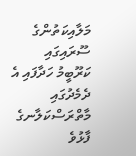މަލާއިކަތުންގެ ސޫރައިގައި ކަރޫބީމު ހަދާފައި އެ ދެމެދުގައި މާތްރަސްކަލާނގެ ފާޅުވެ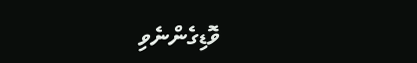ވޮޑިގެންނެވި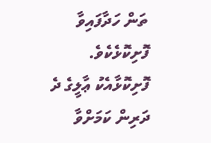ތަން ހަދާފައިވާ ފޮށިކޮޅެކެވެ. ފޮށިކޮޅާއެކު ޢާލީގެ ދެ ދަރިން ކަމަށްވާ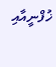ޚުފްނީއާއި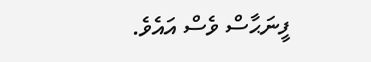ފީނަޙާސް ވެސް އައެވެ.